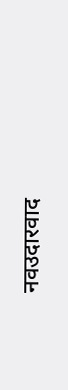नवउदारवाद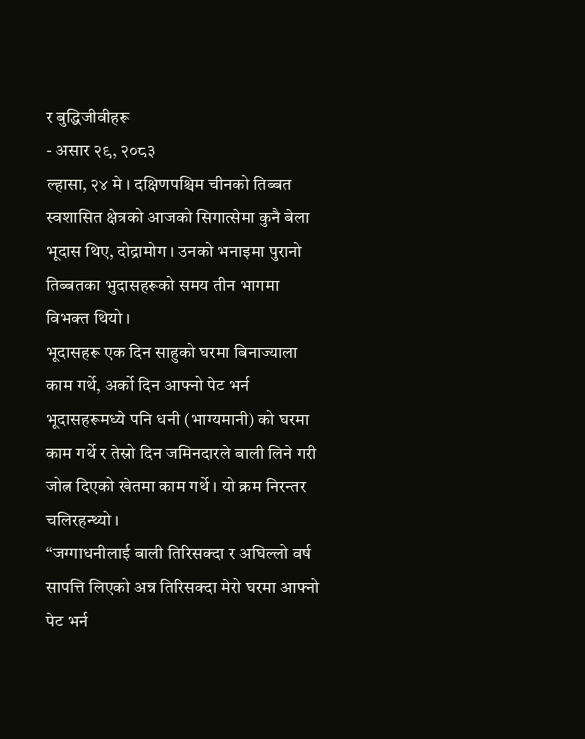र बुद्धिजीवीहरू
- असार २९, २०८३
ल्हासा, २४ मे । दक्षिणपश्चिम चीनको तिब्बत स्वशासित क्षेत्रको आजको सिगात्सेमा कुनै बेला भूदास थिए, दोद्रामोग । उनको भनाइमा पुरानो तिब्बतका भुदासहरूको समय तीन भागमा विभक्त थियो ।
भूदासहरू एक दिन साहुको घरमा बिनाज्याला काम गर्थे, अर्को दिन आफ्नो पेट भर्न भूदासहरूमध्ये पनि धनी (भाग्यमानी) को घरमा काम गर्थे र तेस्रो दिन जमिनदारले बाली लिने गरी जोत्न दिएको खेतमा काम गर्थे । यो क्रम निरन्तर चलिरहन्थ्यो ।
“जग्गाधनीलाई बाली तिरिसक्दा र अघिल्लो वर्ष सापत्ति लिएको अन्न तिरिसक्दा मेरो घरमा आफ्नो पेट भर्न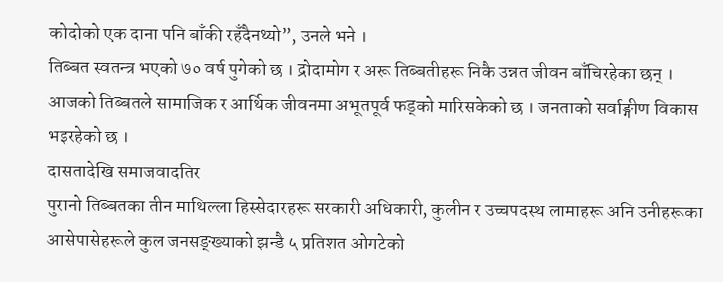कोदोको एक दाना पनि बाँकी रहँदैनथ्यो”, उनले भने ।
तिब्बत स्वतन्त्र भएको ७० वर्ष पुगेको छ । द्रोदामोग र अरू तिब्बतीहरू निकै उन्नत जीवन बाँचिरहेका छन् । आजको तिब्बतले सामाजिक र आर्थिक जीवनमा अभूतपूर्व फड्को मारिसकेको छ । जनताको सर्वाङ्गीण विकास भइरहेको छ ।
दासतादेखि समाजवादतिर
पुरानो तिब्बतका तीन माथिल्ला हिस्सेदारहरू सरकारी अधिकारी, कुलीन र उच्चपदस्थ लामाहरू अनि उनीहरूका आसेपासेहरूले कुल जनसङ्ख्याको झन्डै ५ प्रतिशत ओगटेको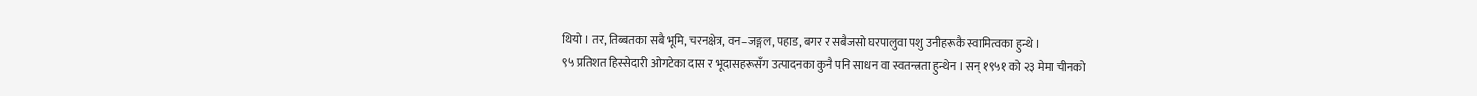थियो । तर, तिब्बतका सबै भूमि, चरनक्षेत्र, वन–जङ्गल, पहाड, बगर र सबैजसो घरपालुवा पशु उनीहरूकै स्वामित्वका हुन्थे ।
९५ प्रतिशत हिस्सेदारी ओगटेका दास र भूदासहरूसँग उत्पादनका कुनै पनि साधन वा स्वतन्त्रता हुन्थेन । सन् १९५१ को २३ मेमा चीनको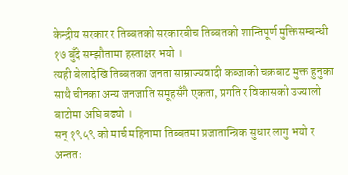केन्द्रीय सरकार र तिब्बतको सरकारबीच तिब्बतको शान्तिपूर्ण मुक्तिसम्बन्धी १७ बुँदे सम्झौतामा हस्ताक्षर भयो ।
त्यही बेलादेखि तिब्बतका जनता साम्राज्यवादी कब्जाको चक्रबाट मुक्त हुनुका साथै चीनका अन्य जनजाति समूहसँगै एकता, प्रगति र विकासको उज्यालो बाटोमा अघि बढ्यो ।
सन् १९५९ को मार्च महिनामा तिब्बतमा प्रजातान्त्रिक सुधार लागु भयो र अन्ततः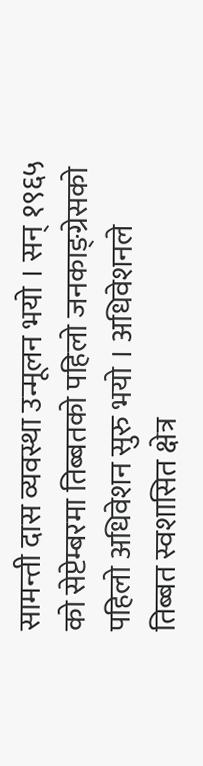सामन्ती दास व्यवस्था उन्मूलन भयो । सन् १९६५ को सेप्टेम्बरमा तिब्बतको पहिलो जनकाङ्ग्रेसको पहिलो अधिवेशन सुरु भयो । अधिवेशनले तिब्बत स्वशासित क्षेत्र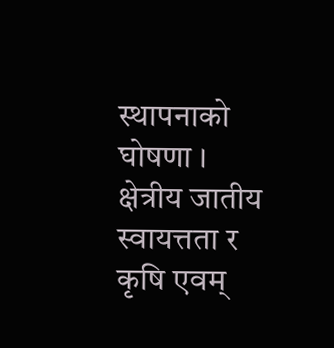स्थापनाको घोषणा ।
क्षेत्रीय जातीय स्वायत्तता र कृषि एवम्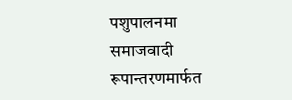पशुपालनमा समाजवादी रूपान्तरणमार्फत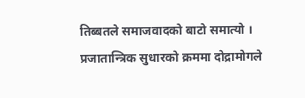तिब्बतले समाजवादको बाटो समात्यो ।
प्रजातान्त्रिक सुधारको क्रममा दोद्रामोगले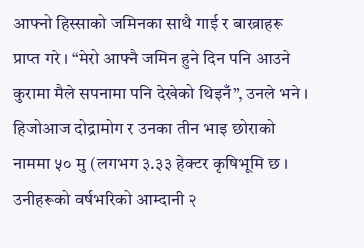आफ्नो हिस्साको जमिनका साथै गाई र बाख्राहरू प्राप्त गरे । “मेरो आफ्नै जमिन हुने दिन पनि आउने कुरामा मैले सपनामा पनि देखेको थिइनँ”, उनले भने ।
हिजोआज दोद्रामोग र उनका तीन भाइ छोराको नाममा ५० मु (लगभग ३.३३ हेक्टर कृषिभूमि छ । उनीहरूको वर्षभरिको आम्दानी २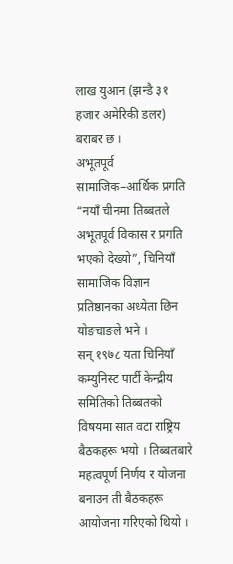लाख युआन (झन्डै ३१ हजार अमेरिकी डलर) बराबर छ ।
अभूतपूर्व सामाजिक–आर्थिक प्रगति
“नयाँ चीनमा तिब्बतले अभूतपूर्व विकास र प्रगति भएको देख्यो”, चिनियाँ सामाजिक विज्ञान प्रतिष्ठानका अध्येता छिन योङचाङले भने ।
सन् १९७८ यता चिनियाँ कम्युनिस्ट पार्टी केन्द्रीय समितिको तिब्बतको विषयमा सात वटा राष्ट्रिय बैठकहरू भयो । तिब्बतबारे महत्वपूर्ण निर्णय र योजना बनाउन ती बैठकहरू आयोजना गरिएको थियो ।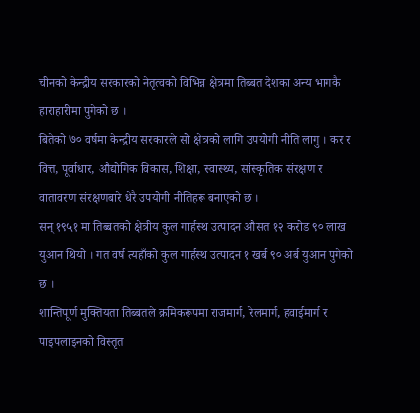चीनको केन्द्रीय सरकारको नेतृत्वको विभिन्न क्षेत्रमा तिब्बत देशका अन्य भागकै हाराहारीमा पुगेको छ ।
बितेको ७० वर्षमा केन्द्रीय सरकारले सो क्षेत्रको लागि उपयोगी नीति लागु । कर र वित्त, पूर्वाधार, औद्योगिक विकास, शिक्षा, स्वास्थ्य, सांस्कृतिक संरक्षण र वातावरण संरक्षणबारे धेरै उपयोगी नीतिहरू बनाएको छ ।
सन् १९५१ मा तिब्बतको क्षेत्रीय कुल गार्हस्थ उत्पादन औसत १२ करोड ९० लाख युआन थियो । गत वर्ष त्यहाँको कुल गार्हस्थ उत्पादन १ खर्ब ९० अर्ब युआन पुगेको छ ।
शान्तिपूर्ण मुक्तियता तिब्बतले क्रमिकरूपमा राजमार्ग, रेलमार्ग, हवाईमार्ग र पाइपलाइनको विस्तृत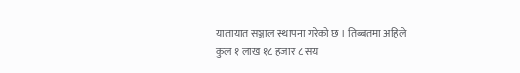यातायात सञ्जाल स्थापना गरेको छ । तिब्बतमा अहिले कुल १ लाख १८ हजार ८ सय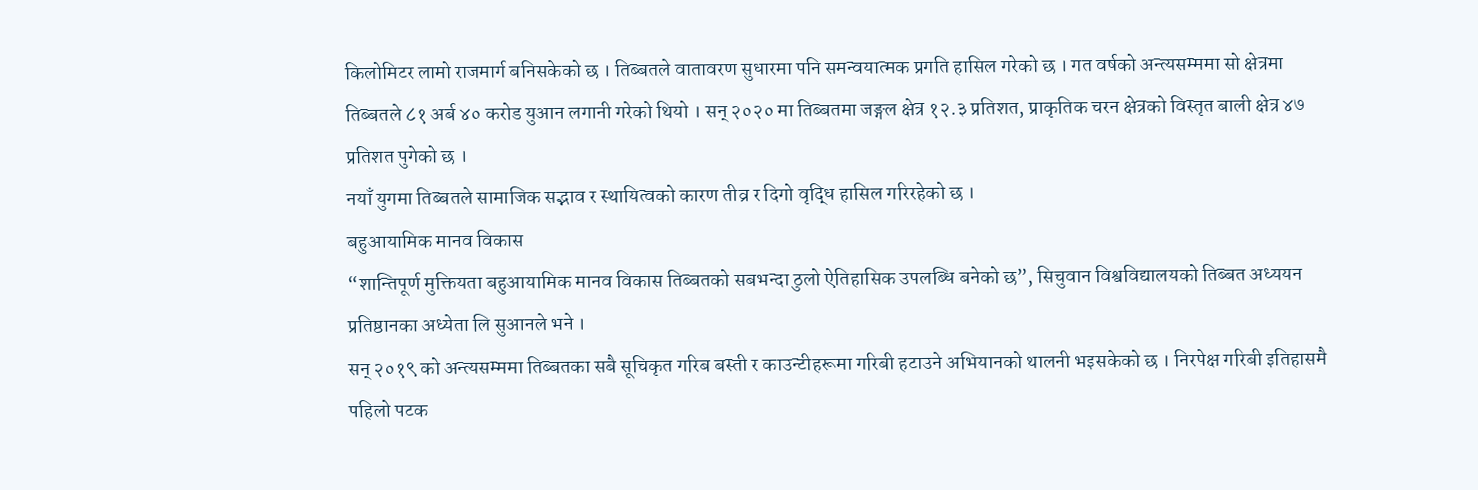किलोमिटर लामो राजमार्ग बनिसकेको छ । तिब्बतले वातावरण सुधारमा पनि समन्वयात्मक प्रगति हासिल गरेको छ । गत वर्षको अन्त्यसम्ममा सो क्षेत्रमा तिब्बतले ८१ अर्ब ४० करोड युआन लगानी गरेको थियो । सन् २०२० मा तिब्बतमा जङ्गल क्षेत्र १२.३ प्रतिशत, प्राकृतिक चरन क्षेत्रको विस्तृत बाली क्षेत्र ४७ प्रतिशत पुगेको छ ।
नयाँ युगमा तिब्बतले सामाजिक सद्भाव र स्थायित्वको कारण तीव्र र दिगो वृद्धि हासिल गरिरहेको छ ।
बहुआयामिक मानव विकास
“शान्तिपूर्ण मुक्तियता बहुआयामिक मानव विकास तिब्बतको सबभन्दा ठुलो ऐतिहासिक उपलब्धि बनेको छ”, सिचुवान विश्वविद्यालयको तिब्बत अध्ययन प्रतिष्ठानका अध्येता लि सुआनले भने ।
सन् २०१९ को अन्त्यसम्ममा तिब्बतका सबै सूचिकृत गरिब बस्ती र काउन्टीहरूमा गरिबी हटाउने अभियानको थालनी भइसकेको छ । निरपेक्ष गरिबी इतिहासमै पहिलो पटक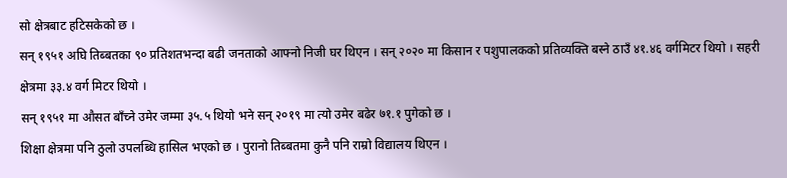सो क्षेत्रबाट हटिसकेको छ ।
सन् १९५१ अघि तिब्बतका ९० प्रतिशतभन्दा बढी जनताको आफ्नो निजी घर थिएन । सन् २०२० मा किसान र पशुपालकको प्रतिव्यक्ति बस्ने ठाउँ ४१.४६ वर्गमिटर थियो । सहरी क्षेत्रमा ३३.४ वर्ग मिटर थियो ।
सन् १९५१ मा औसत बाँच्ने उमेर जम्मा ३५.५ थियो भने सन् २०१९ मा त्यो उमेर बढेर ७१.१ पुगेको छ ।
शिक्षा क्षेत्रमा पनि ठुलो उपलब्धि हासिल भएको छ । पुरानो तिब्बतमा कुनै पनि राम्रो विद्यालय थिएन ।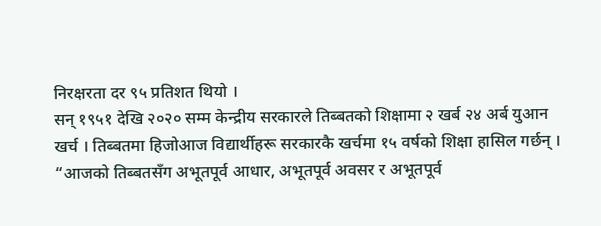निरक्षरता दर ९५ प्रतिशत थियो ।
सन् १९५१ देखि २०२० सम्म केन्द्रीय सरकारले तिब्बतको शिक्षामा २ खर्ब २४ अर्ब युआन खर्च । तिब्बतमा हिजोआज विद्यार्थीहरू सरकारकै खर्चमा १५ वर्षको शिक्षा हासिल गर्छन् ।
“आजको तिब्बतसँग अभूतपूर्व आधार, अभूतपूर्व अवसर र अभूतपूर्व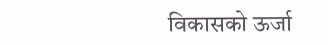विकासको ऊर्जा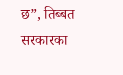छ”, तिब्बत सरकारका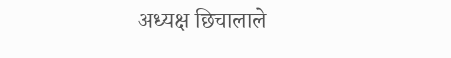अध्यक्ष छिचालाले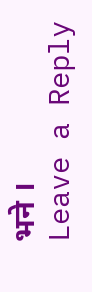भने ।
Leave a Reply